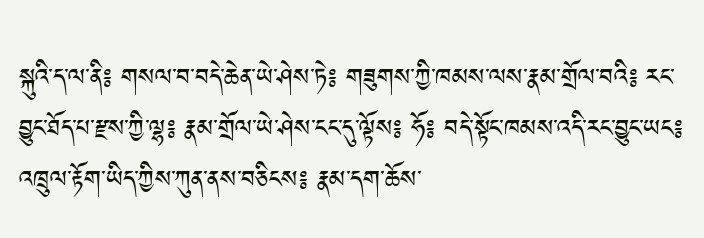སྐུའི་ད་ལ་ནི༔ གསལ་བ་བདེ་ཆེན་ཡེ་ཤེས་ཏེ༔ གཟུགས་ཀྱི་ཁམས་ལས་རྣམ་གྲོལ་བའི༔ རང་བྱུང་ཐོད་པ་རྫས་ཀྱི་ལྷ༔ རྣམ་གྲོལ་ཡེ་ཤེས་ངང་དུ་ལྟོས༔ ཧོ༔ བདེ་སྟོང་ཁམས་འདི་རང་བྱུང་ཡང༔ འཁྲུལ་རྟོག་ཡིད་ཀྱིས་ཀུན་ནས་བཅིངས༔ རྣམ་དག་ཆོས་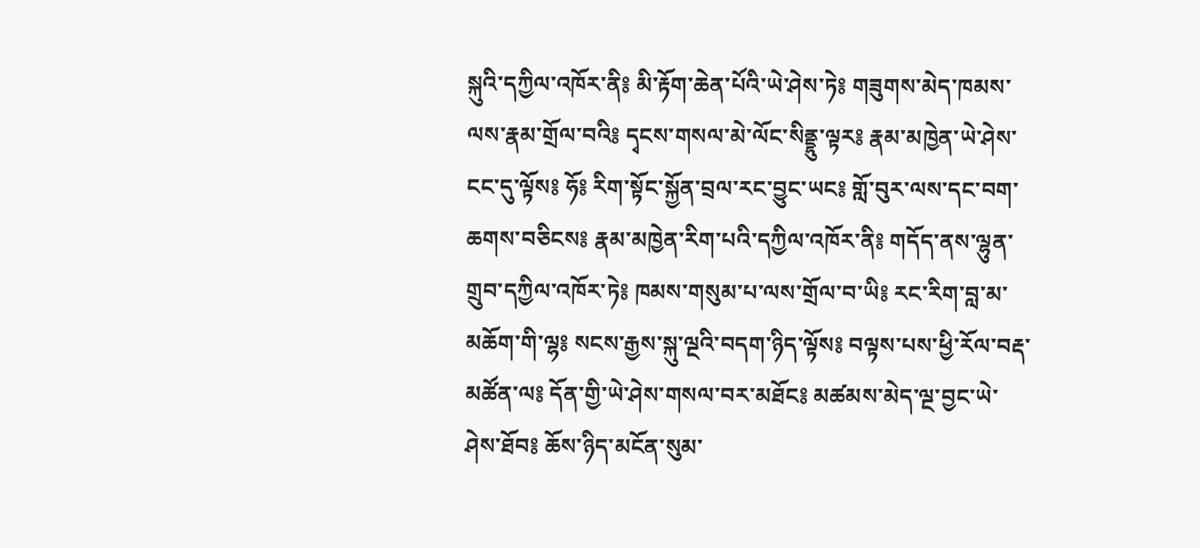སྐུའི་དཀྱིལ་འཁོར་ནི༔ མི་རྟོག་ཆེན་པོའི་ཡེ་ཤེས་ཏེ༔ གཟུགས་མེད་ཁམས་ལས་རྣམ་གྲོལ་བའི༔ དྭངས་གསལ་མེ་ལོང་སིནྡྷུ་ལྟར༔ རྣམ་མཁྱེན་ཡེ་ཤེས་ངང་དུ་ལྟོས༔ ཧོ༔ རིག་སྟོང་སྐྱོན་བྲལ་རང་བྱུང་ཡང༔ གློ་བུར་ལས་དང་བག་ཆགས་བཅིངས༔ རྣམ་མཁྱེན་རིག་པའི་དཀྱིལ་འཁོར་ནི༔ གདོད་ནས་ལྷུན་གྲུབ་དཀྱིལ་འཁོར་ཏེ༔ ཁམས་གསུམ་པ་ལས་གྲོལ་བ་ཡི༔ རང་རིག་བླ་མ་མཆོག་གི་ལྷ༔ སངས་རྒྱས་སྐུ་ལྔའི་བདག་ཉིད་ལྟོས༔ བལྟས་པས་ཕྱི་རོལ་བརྡ་མཚོན་ལ༔ དོན་གྱི་ཡེ་ཤེས་གསལ་བར་མཐོང༔ མཚམས་མེད་ལྔ་བྱང་ཡེ་ཤེས་ཐོབ༔ ཆོས་ཉིད་མངོན་སུམ་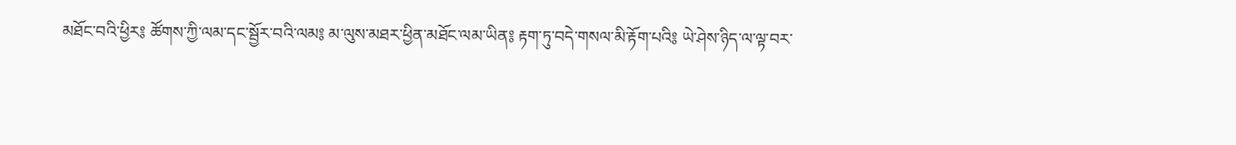མཐོང་བའི་ཕྱིར༔ ཚོགས་ཀྱི་ལམ་དང་སྦྱོར་བའི་ལམ༔ མ་ལུས་མཐར་ཕྱིན་མཐོང་ལམ་ཡིན༔ རྟག་ཏུ་བདེ་གསལ་མི་རྟོག་པའི༔ ཡེ་ཤེས་ཉིད་ལ་ལྟ་བར་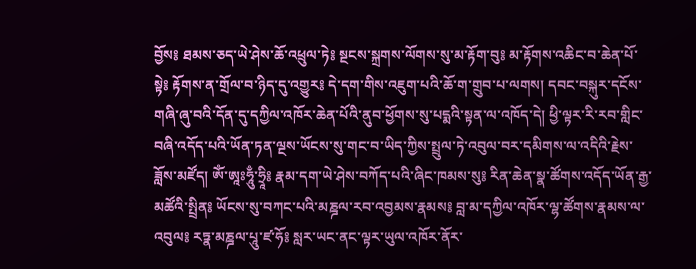བྱོས༔ ཐམས་ཅད་ཡེ་ཤེས་ཆོ་འཕྲུལ་ཏེ༔ སྔངས་སྐྲགས་ལོགས་སུ་མ་རྟོག་བུ༔ མ་རྟོགས་འཆིང་བ་ཆེན་པོ་སྟེ༔ རྟོགས་ན་གྲོལ་བ་ཉིད་དུ་འགྱུར༔ དེ་དག་གིས་འཇུག་པའི་ཆོ་ག་གྲུབ་པ་ལགས། དབང་བསྐུར་དངོས་གཞི་ཞུ་བའི་དོན་དུ་དཀྱིལ་འཁོར་ཆེན་པོའི་ནུབ་ཕྱོགས་སུ་པདྨའི་སྟན་ལ་འཁོད་དེ། ཕྱི་ལྟར་རི་རབ་གླིང་བཞི་འདོད་པའི་ཡོན་ཏན་ལྔས་ཡོངས་སུ་གང་བ་ཡིད་ཀྱིས་སྤྲུལ་ཏེ་འབུལ་བར་དམིགས་ལ་འདིའི་རྗེས་ཟློས་མཛོད། ཨོཾ་ཨཱཿཧཱུྃ་ཧྲཱི༔ རྣམ་དག་ཡེ་ཤེས་བཀོད་པའི་ཞིང་ཁམས་སུ༔ རིན་ཆེན་སྣ་ཚོགས་འདོད་ཡོན་རྒྱ་མཚོའི་སྤྲིན༔ ཡོངས་སུ་བཀང་པའི་མཎྜལ་རབ་འབྱམས་རྣམས༔ བླ་མ་དཀྱིལ་འཁོར་ལྷ་ཚོགས་རྣམས་ལ་འབུལ༔ རཏྣ་མཎྜལ་པཱུ་ཛ་ཧོ༔ སླར་ཡང་ནང་ལྟར་ཡུལ་འཁོར་ནོར་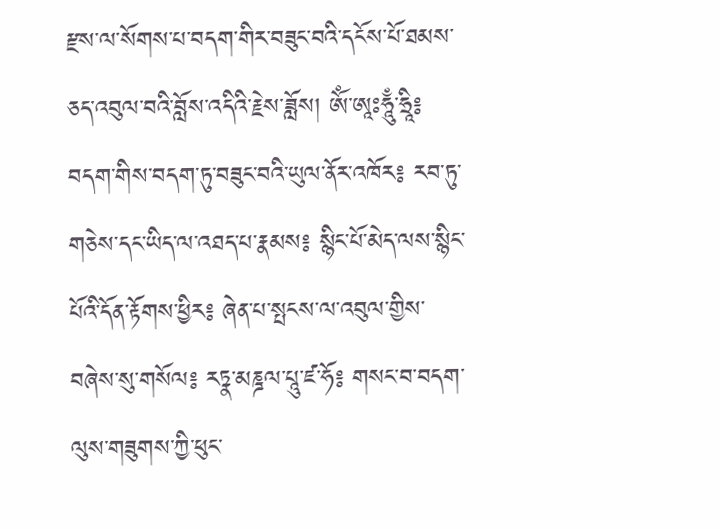རྫས་ལ་སོགས་པ་བདག་གིར་བཟུང་བའི་དངོས་པོ་ཐམས་ཅད་འབུལ་བའི་བློས་འདིའི་རྗེས་ཟློས། ཨོཾ་ཨཱཿཧཱུྃ་ཧྲཱི༔ བདག་གིས་བདག་ཏུ་བཟུང་བའི་ཡུལ་ནོར་འཁོར༔ རབ་ཏུ་གཅེས་དང་ཡིད་ལ་འཐད་པ་རྣམས༔ སྙིང་པོ་མེད་ལས་སྙིང་པོའི་དོན་རྟོགས་ཕྱིར༔ ཞེན་པ་སྤངས་ལ་འབུལ་གྱིས་བཞེས་སུ་གསོལ༔ རཏྣ་མཎྜལ་པཱུ་ཛ་ཧོ༔ གསང་བ་བདག་ལུས་གཟུགས་ཀྱི་ཕུང་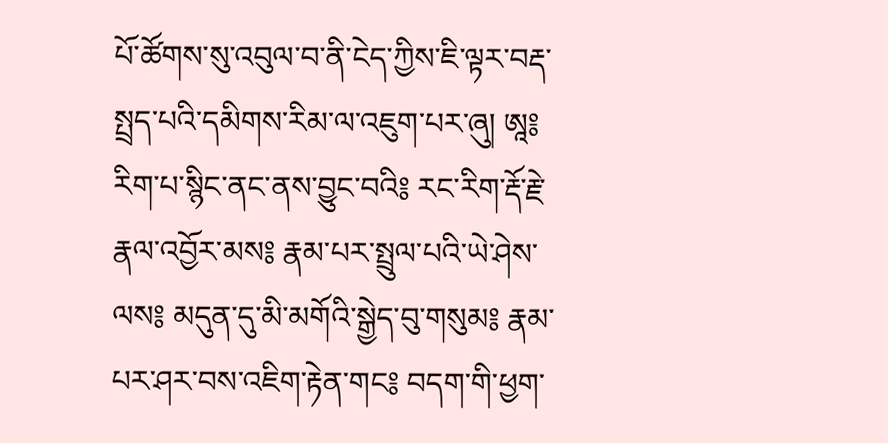པོ་ཚོགས་སུ་འབུལ་བ་ནི་ངེད་ཀྱིས་ཇི་ལྟར་བརྡ་སྤྲད་པའི་དམིགས་རིམ་ལ་འཇུག་པར་ཞུ། ཨཱ༔ རིག་པ་སྙིང་ནང་ནས་བྱུང་བའི༔ རང་རིག་རྡོ་རྗེ་རྣལ་འབྱོར་མས༔ རྣམ་པར་སྤྲུལ་པའི་ཡེ་ཤེས་ལས༔ མདུན་དུ་མི་མགོའི་སྒྱེད་བུ་གསུམ༔ རྣམ་པར་ཤར་བས་འཇིག་རྟེན་གང༔ བདག་གི་ཕྱག་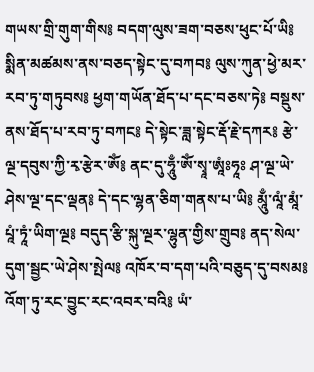གཡས་གྲི་གུག་གིས༔ བདག་ལུས་ཟག་བཅས་ཕུང་པོ་ཡི༔ སྨིན་མཚམས་ནས་བཅད་སྟེང་དུ་བཀབ༔ ལུས་ཀུན་ཕྱེ་མར་རབ་ཏུ་གཏུབས༔ ཕྱག་གཡོན་ཐོད་པ་དང་བཅས་ཏེ༔ བསྡུས་ནས་ཐོད་པ་རབ་ཏུ་བཀང༔ དེ་སྟེང་ཟླ་སྟེང་རྡོ་རྗེ་དཀར༔ རྩེ་ལྔ་དབུས་ཀྱི་རྭ་རྩེར་ཨོཾ༔ ནང་དུ་ཧཱུྃ་ཨོཾ་སྭཱ་ཨཱཾཿཧཱཿ ཤ་ལྔ་ཡེ་ཤེས་ལྔ་དང་ལྡན༔ དེ་དང་ལྷན་ཅིག་གནས་པ་ཡི༔ མཱུྃ་ལཱཾ་མཱཾ་པཱཾ་ཏཱཾ་ཡིག་ལྔ༔ བདུད་རྩི་སྐུ་ལྔར་ལྷུན་གྱིས་གྲུབ༔ ནད་སེལ་དུག་སྦྱང་ཡེ་ཤེས་སྤེལ༔ འཁོར་བ་དག་པའི་བཅུད་དུ་བསམ༔ འོག་ཏུ་རང་བྱུང་རང་འབར་བའི༔ ཡཾ་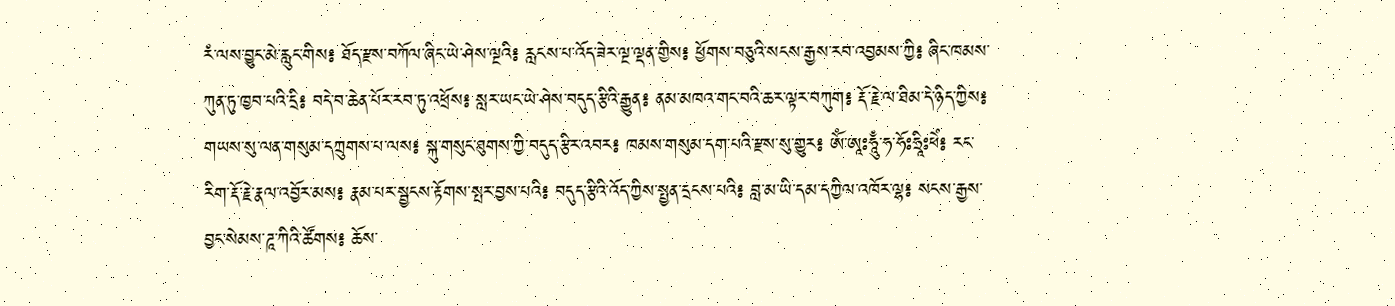རཾ་ལས་བྱུང་མེ་རླུང་གིས༔ ཐོད་རྫས་བཀོལ་ཞིང་ཡེ་ཤེས་ལྔའི༔ རླངས་པ་འོད་ཟེར་ལྔ་ལྡན་གྱིས༔ ཕྱོགས་བཅུའི་སངས་རྒྱས་རབ་འབྱམས་ཀྱི༔ ཞིང་ཁམས་ཀུན་ཏུ་ཁྱབ་པའི་དྲི༔ བདེ་བ་ཆེན་པོར་རབ་ཏུ་འཕྲོས༔ སླར་ཡང་ཡེ་ཤེས་བདུད་རྩིའི་རྒྱུན༔ ནམ་མཁའ་གང་བའི་ཆར་ལྟར་བཀུག༔ རྡོ་རྗེ་ལ་ཐིམ་དེ་ཉིད་ཀྱིས༔ གཡས་སུ་ལན་གསུམ་དཀྲུགས་པ་ལས༔ སྐུ་གསུང་ཐུགས་ཀྱི་བདུད་རྩིར་འབར༔ ཁམས་གསུམ་དག་པའི་རྫས་སུ་གྱུར༔ ཨོཾ་ཨཱཿཧཱུྃ་ཧ་ཧོཿཧྲཱིཿཕེཾ༔ རང་རིག་རྡོ་རྗེ་རྣལ་འབྱོར་མས༔ རྣམ་པར་སྦྱངས་རྟོགས་སྤར་བྱས་པའི༔ བདུད་རྩིའི་འོད་ཀྱིས་སྤྱན་དྲངས་པའི༔ བླ་མ་ཡི་དམ་དཀྱིལ་འཁོར་ལྷ༔ སངས་རྒྱས་བྱང་སེམས་ཌཱ་ཀིའི་ཚོགས༔ ཆོས་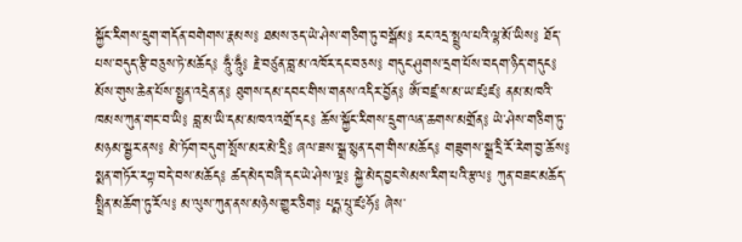སྐྱོང་རིགས་དྲུག་གདོན་བགེགས་རྣམས༔ ཐམས་ཅད་ཡེ་ཤེས་གཅིག་ཏུ་བསྒོམ༔ རང་འདྲ་སྤྲུལ་པའི་ལྷ་མོ་ཡིས༔ ཐོད་པས་བདུད་རྩི་བཅུས་ཏེ་མཆོད༔ ཧཱུྃ་ཧཱུྃ༔ རྗེ་བཙུན་བླ་མ་འཁོར་དང་བཅས༔ གདུང་ཤུགས་དྲག་པོས་བདག་ཉིད་གདུང༔ མོས་གུས་ཆེན་པོས་སྤྱན་འདྲེན་ན༔ ཐུགས་དམ་དབང་གིས་གནས་འདིར་བྱོན༔ ཨོཾ་བཛྲ་ས་མ་ཡ་ཛཿཛ༔ ནམ་མཁའི་ཁམས་ཀུན་གང་བ་ཡི༔ བླ་མ་ཡི་དམ་མཁའ་འགྲོ་དང༔ ཆོས་སྐྱོང་རིགས་དྲུག་ལན་ཆགས་མགྲོན༔ ཡེ་ཤེས་གཅིག་ཏུ་མཉམ་སྦྱར་ནས༔ མེ་ཏོག་བདུག་སྤོས་མར་མེ་དྲི༔ ཞལ་ཟས་སྒྲ་སྙན་དག་གིས་མཆོད༔ གཟུགས་སྒྲ་དྲི་རོ་རེག་བྱ་ཆོས༔ སྨན་གཏོར་རཀྟ་བདེ་བས་མཆོད༔ ཚད་མེད་བཞི་དང་ཡེ་ཤེས་ལྔ༔ སྐྱེ་མེད་བྱང་སེམས་རིག་པའི་རྩལ༔ ཀུན་བཟང་མཆོད་སྤྲིན་མཆོག་ཏུ་རོལ༔ མ་ལུས་ཀུན་ནས་མཉེས་གྱུར་ཅིག༔ པདྨ་པཱུ་ཛཿཧོ༔ ཞེས་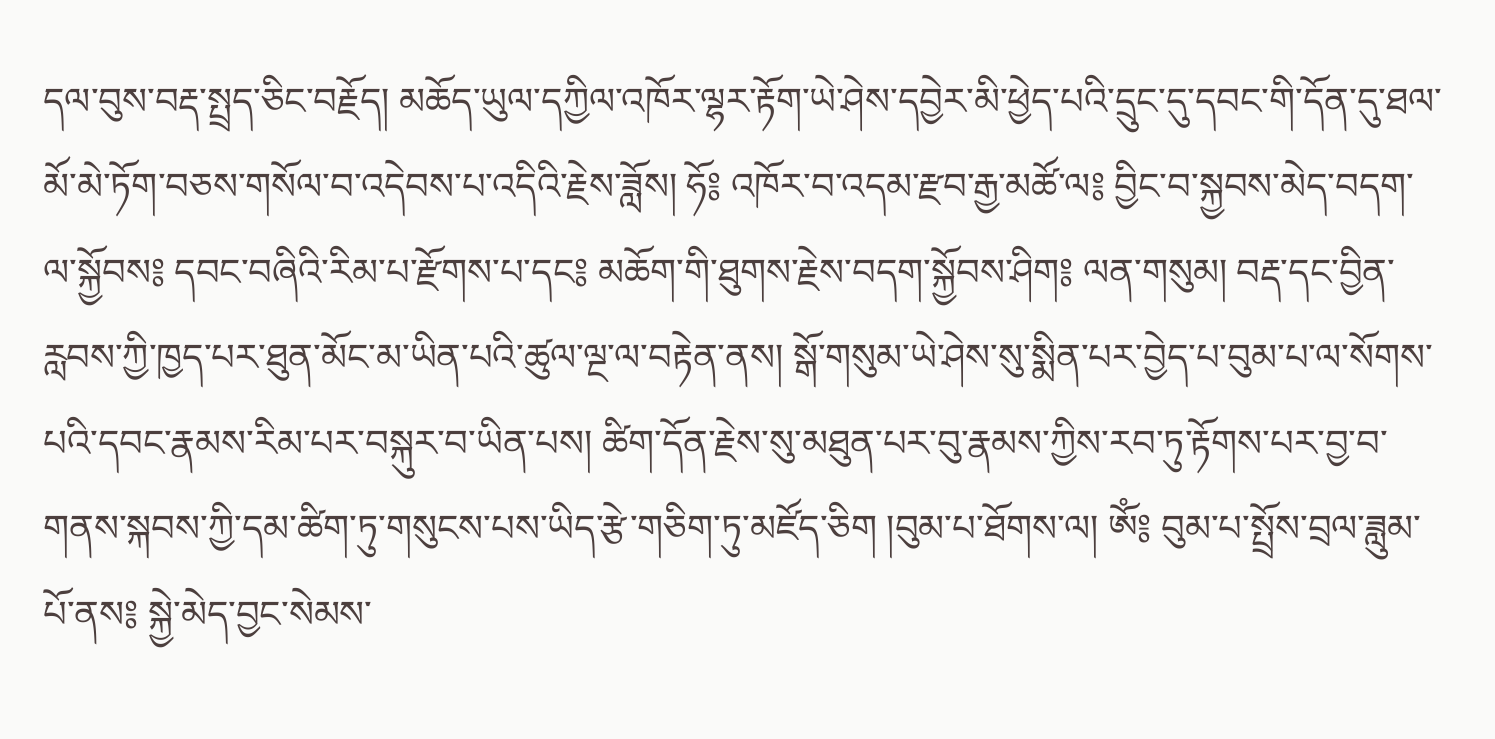དལ་བུས་བརྡ་སྤྲད་ཅིང་བརྗོད། མཆོད་ཡུལ་དཀྱིལ་འཁོར་ལྷར་རྟོག་ཡེ་ཤེས་དབྱེར་མི་ཕྱེད་པའི་དྲུང་དུ་དབང་གི་དོན་དུ་ཐལ་མོ་མེ་ཏོག་བཅས་གསོལ་བ་འདེབས་པ་འདིའི་རྗེས་ཟློས། ཧོ༔ འཁོར་བ་འདམ་རྫབ་རྒྱ་མཚོ་ལ༔ བྱིང་བ་སྐྱབས་མེད་བདག་ལ་སྐྱོབས༔ དབང་བཞིའི་རིམ་པ་རྫོགས་པ་དང༔ མཆོག་གི་ཐུགས་རྗེས་བདག་སྐྱོབས་ཤིག༔ ལན་གསུམ། བརྡ་དང་བྱིན་རླབས་ཀྱི་ཁྱད་པར་ཐུན་མོང་མ་ཡིན་པའི་ཚུལ་ལྔ་ལ་བརྟེན་ནས། སྒོ་གསུམ་ཡེ་ཤེས་སུ་སྨིན་པར་བྱེད་པ་བུམ་པ་ལ་སོགས་པའི་དབང་རྣམས་རིམ་པར་བསྐུར་བ་ཡིན་པས། ཚིག་དོན་རྗེས་སུ་མཐུན་པར་བུ་རྣམས་ཀྱིས་རབ་ཏུ་རྟོགས་པར་བྱ་བ་གནས་སྐབས་ཀྱི་དམ་ཚིག་ཏུ་གསུངས་པས་ཡིད་རྩེ་གཅིག་ཏུ་མཛོད་ཅིག །བུམ་པ་ཐོགས་ལ། ཨོཾ༔ བུམ་པ་སྤྲོས་བྲལ་ཟླུམ་པོ་ནས༔ སྐྱེ་མེད་བྱང་སེམས་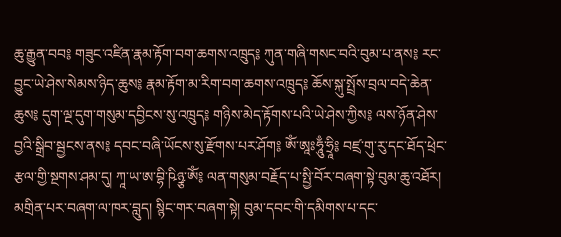ཆུ་རྒྱུན་བབ༔ གཟུང་འཛིན་རྣམ་རྟོག་བག་ཆགས་འཁྲུད༔ ཀུན་གཞི་གསང་བའི་བུམ་པ་ནས༔ རང་བྱུང་ཡེ་ཤེས་སེམས་ཉིད་ཆུས༔ རྣམ་རྟོག་མ་རིག་བག་ཆགས་འཁྲུད༔ ཆོས་སྐུ་སྤྲོས་བྲལ་བདེ་ཆེན་ཆུས༔ དུག་ལྔ་དུག་གསུམ་དབྱིངས་སུ་འཁྲུད༔ གཉིས་མེད་རྟོགས་པའི་ཡེ་ཤེས་ཀྱིས༔ ལས་ཉོན་ཤེས་བྱའི་སྒྲིབ་སྦྱངས་ནས༔ དབང་བཞི་ཡོངས་སུ་རྫོགས་པར་ཤོག༔ ཨོཾ་ཨཱཿཧཱུྃ་ཧྲཱི༔ བཛྲ་གུ་རུ་དང་ཐོད་ཕྲེང་རྩལ་གྱི་སྔགས་ཤམ་དུ། ཀཱ་ཡ་ཨ་བྷི་ཥིཉྩ་ཨོཾ༔ ལན་གསུམ་བརྗོད་པ་སྤྱི་བོར་བཞག་སྟེ་བུམ་ཆུ་འཐོར། མགྲིན་པར་བཞག་ལ་ཁར་བླུད། སྙིང་གར་བཞག་སྟེ། བུམ་དབང་གི་དམིགས་པ་དང་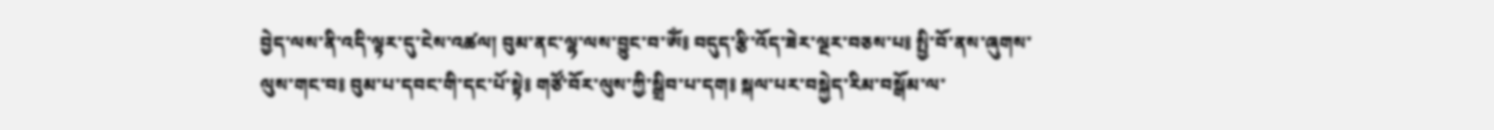བྱེད་ལས་ནི་འདི་ལྟར་དུ་ངེས་འཚལ། བུམ་ནང་ལྷ་ལས་བྱུང་བ་ཨོཾ༔ བདུད་རྩི་འོད་ཟེར་ལྔར་བཅས་པ༔ སྤྱི་བོ་ནས་ཞུགས་ལུས་གང་བ༔ བུམ་པ་དབང་གི་དང་པོ་སྟེ༔ གཙོ་བོར་ལུས་ཀྱི་སྒྲིབ་པ་དག༔ སྐལ་པར་བསྐྱེད་རིམ་བསྒོམ་ལ་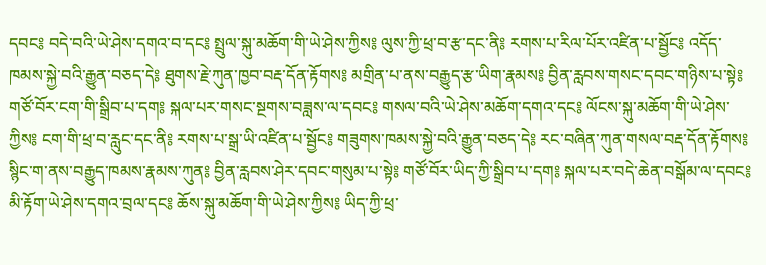དབང༔ བདེ་བའི་ཡེ་ཤེས་དགའ་བ་དང༔ སྤྲུལ་སྐུ་མཆོག་གི་ཡེ་ཤེས་ཀྱིས༔ ལུས་ཀྱི་ཕྲ་བ་རྩ་དང་ནི༔ རགས་པ་རིལ་པོར་འཛིན་པ་སྦྱོང༔ འདོད་ཁམས་སྐྱེ་བའི་རྒྱུན་བཅད་དེ༔ ཐུགས་རྗེ་ཀུན་ཁྱབ་བརྡ་དོན་རྟོགས༔ མགྲིན་པ་ནས་བརྒྱུད་རྩ་ཡིག་རྣམས༔ བྱིན་རླབས་གསང་དབང་གཉིས་པ་སྟེ༔ གཙོ་བོར་ངག་གི་སྒྲིབ་པ་དག༔ སྐལ་པར་གསང་སྔགས་བཟླས་ལ་དབང༔ གསལ་བའི་ཡེ་ཤེས་མཆོག་དགའ་དང༔ ལོངས་སྐུ་མཆོག་གི་ཡེ་ཤེས་ཀྱིས༔ ངག་གི་ཕྲ་བ་རླུང་དང་ནི༔ རགས་པ་སྒྲ་ཡི་འཛིན་པ་སྦྱོང༔ གཟུགས་ཁམས་སྐྱེ་བའི་རྒྱུན་བཅད་དེ༔ རང་བཞིན་ཀུན་གསལ་བརྡ་དོན་རྟོགས༔ སྙིང་ག་ནས་བརྒྱུད་ཁམས་རྣམས་ཀུན༔ བྱིན་རླབས་ཤེར་དབང་གསུམ་པ་སྟེ༔ གཙོ་བོར་ཡིད་ཀྱི་སྒྲིབ་པ་དག༔ སྐལ་པར་བདེ་ཆེན་བསྒོམ་ལ་དབང༔ མི་རྟོག་ཡེ་ཤེས་དགའ་བྲལ་དང༔ ཆོས་སྐུ་མཆོག་གི་ཡེ་ཤེས་ཀྱིས༔ ཡིད་ཀྱི་ཕྲ་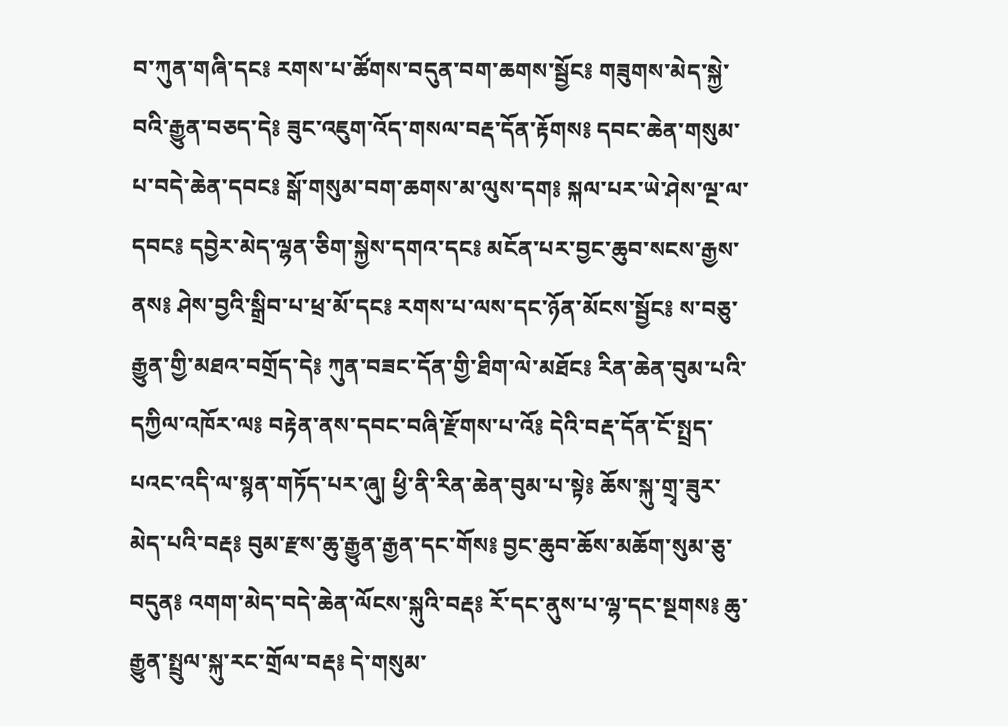བ་ཀུན་གཞི་དང༔ རགས་པ་ཚོགས་བདུན་བག་ཆགས་སྦྱོང༔ གཟུགས་མེད་སྐྱེ་བའི་རྒྱུན་བཅད་དེ༔ ཟུང་འཇུག་འོད་གསལ་བརྡ་དོན་རྟོགས༔ དབང་ཆེན་གསུམ་པ་བདེ་ཆེན་དབང༔ སྒོ་གསུམ་བག་ཆགས་མ་ལུས་དག༔ སྐལ་པར་ཡེ་ཤེས་ལྔ་ལ་དབང༔ དབྱེར་མེད་ལྷན་ཅིག་སྐྱེས་དགའ་དང༔ མངོན་པར་བྱང་ཆུབ་སངས་རྒྱས་ནས༔ ཤེས་བྱའི་སྒྲིབ་པ་ཕྲ་མོ་དང༔ རགས་པ་ལས་དང་ཉོན་མོངས་སྦྱོང༔ ས་བཅུ་རྒྱུན་གྱི་མཐའ་བགྲོད་དེ༔ ཀུན་བཟང་དོན་གྱི་ཐིག་ལེ་མཐོང༔ རིན་ཆེན་བུམ་པའི་དཀྱིལ་འཁོར་ལ༔ བརྟེན་ནས་དབང་བཞི་རྫོགས་པ་འོ༔ དེའི་བརྡ་དོན་ངོ་སྤྲད་པའང་འདི་ལ་སྙན་གཏོད་པར་ཞུ། ཕྱི་ནི་རིན་ཆེན་བུམ་པ་སྟེ༔ ཆོས་སྐུ་གྲྭ་ཟུར་མེད་པའི་བརྡ༔ བུམ་རྫས་ཆུ་རྒྱུན་རྒྱན་དང་གོས༔ བྱང་ཆུབ་ཆོས་མཆོག་སུམ་ཅུ་བདུན༔ འགག་མེད་བདེ་ཆེན་ལོངས་སྐུའི་བརྡ༔ རོ་དང་ནུས་པ་ལྷ་དང་སྔགས༔ ཆུ་རྒྱུན་སྤྲུལ་སྐུ་རང་གྲོལ་བརྡ༔ དེ་གསུམ་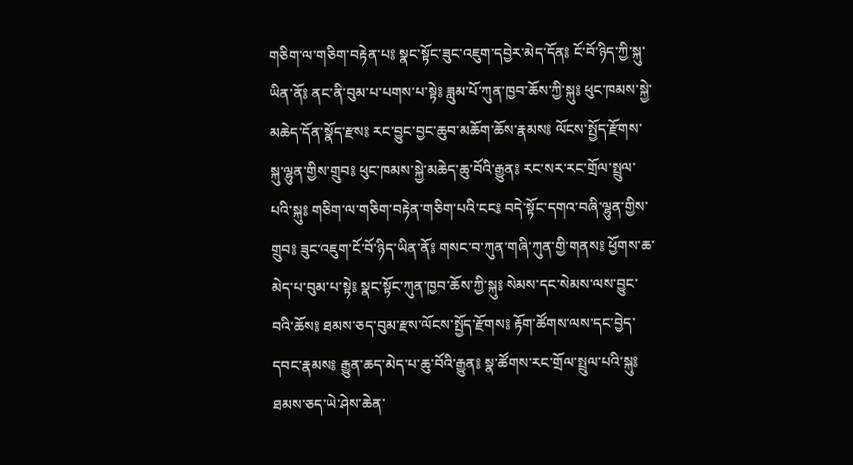གཅིག་ལ་གཅིག་བརྟེན་པ༔ སྣང་སྟོང་ཟུང་འཇུག་དབྱེར་མེད་དོན༔ ངོ་བོ་ཉིད་ཀྱི་སྐུ་ཡིན་ནོ༔ ནང་ནི་བུམ་པ་པགས་པ་སྟེ༔ ཟླུམ་པོ་ཀུན་ཁྱབ་ཆོས་ཀྱི་སྐུ༔ ཕུང་ཁམས་སྐྱེ་མཆེད་དོན་སྣོད་རྫས༔ རང་བྱུང་བྱང་ཆུབ་མཆོག་ཆོས་རྣམས༔ ལོངས་སྤྱོད་རྫོགས་སྐུ་ལྷུན་གྱིས་གྲུབ༔ ཕུང་ཁམས་སྐྱེ་མཆེད་ཆུ་བོའི་རྒྱུན༔ རང་སར་རང་གྲོལ་སྤྲུལ་པའི་སྐུ༔ གཅིག་ལ་གཅིག་བརྟེན་གཅིག་པའི་ངང༔ བདེ་སྟོང་དགའ་བཞི་ལྷུན་གྱིས་གྲུབ༔ ཟུང་འཇུག་ངོ་བོ་ཉིད་ཡིན་ནོ༔ གསང་བ་ཀུན་གཞི་ཀུན་གྱི་གནས༔ ཕྱོགས་ཆ་མེད་པ་བུམ་པ་སྟེ༔ སྣང་སྟོང་ཀུན་ཁྱབ་ཆོས་ཀྱི་སྐུ༔ སེམས་དང་སེམས་ལས་བྱུང་བའི་ཆོས༔ ཐམས་ཅད་བུམ་རྫས་ལོངས་སྤྱོད་རྫོགས༔ རྟོག་ཚོགས་ལས་དང་བྱེད་དབང་རྣམས༔ རྒྱུན་ཆད་མེད་པ་ཆུ་བོའི་རྒྱུན༔ སྣ་ཚོགས་རང་གྲོལ་སྤྲུལ་པའི་སྐུ༔ ཐམས་ཅད་ཡེ་ཤེས་ཆེན་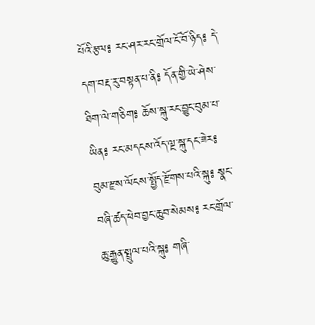པོའི་རྩལ༔ རང་ཤར་རང་གྲོལ་ངོ་བོ་ཉིད༔ དེ་དག་བརྡ་རུ་བསྟན་པ་ནི༔ དོན་གྱི་ཡེ་ཤེས་ཐིག་ལེ་གཅིག༔ ཆོས་སྐུ་རང་བྱུང་བུམ་པ་ཡིན༔ རང་མདངས་འོད་ལྔ་སྐུ་དང་ཟེར༔ བུམ་རྫས་ལོངས་སྤྱོད་རྫོགས་པའི་སྐུ༔ སྣང་བཞི་ཚད་ཕེབ་བྱང་ཆུབ་སེམས༔ རང་གྲོལ་ཆུ་རྒྱུན་སྤྲུལ་པའི་སྐུ༔ གཞི་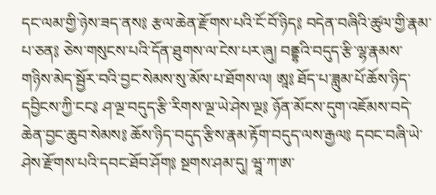དང་ལམ་གྱི་ཉེས་ཟད་ནས༔ རྩལ་ཆེན་རྫོགས་པའི་ངོ་བོ་ཉིད༔ བདེན་བཞིའི་ཚུལ་གྱི་རྣམ་པ་ཅན༔ ཅེས་གསུངས་པའི་དོན་ཐུགས་ལ་ངེས་པར་ཞུ། བནྡྷའི་བདུད་རྩི་ལྷ་རྣམས་གཉིས་མེད་སྦྱོར་བའི་བྱང་སེམས་སུ་མོས་པ་ཐོགས་ལ། ཨཱ༔ ཐོད་པ་ཟླུམ་པོ་ཆོས་ཉིད་དབྱིངས་ཀྱི་ངང༔ ཤ་ལྔ་བདུད་རྩི་རིགས་ལྔ་ཡེ་ཤེས་ལྔ༔ ཉོན་མོངས་དུག་འཇོམས་བདེ་ཆེན་བྱང་ཆུབ་སེམས༔ ཆོས་ཉིད་བདུད་རྩིས་རྣམ་རྟོག་བདུད་ལས་རྒྱལ༔ དབང་བཞི་ཡེ་ཤེས་རྫོགས་པའི་དབང་ཐོབ་ཤོག༔ སྔགས་ཤམ་དུ། ཝཱ་ཀ་ཨ་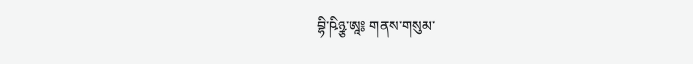བྷི་ཥིཉྩ་ཨཱ༔ གནས་གསུམ་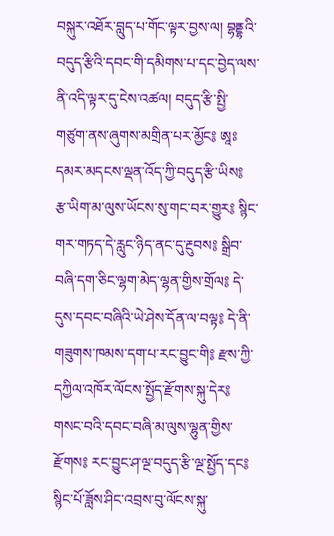བསྐུར་འཐོར་བླུད་པ་གོང་ལྟར་བྱས་ལ། བྷནྡྷའི་བདུད་རྩིའི་དབང་གི་དམིགས་པ་དང་བྱེད་ལས་ནི་འདི་ལྟར་དུ་ངེས་འཚལ། བདུད་རྩི་སྤྱི་གཙུག་ནས་ཞུགས་མགྲིན་པར་མྱོང༔ ཨཱཿདམར་མདངས་ལྡན་འོད་ཀྱི་བདུད་རྩི་ཡིས༔ རྩ་ཡིག་མ་ལུས་ཡོངས་སུ་གང་བར་གྱུར༔ སྙིང་གར་གཏད་དེ་རླུང་ཉིད་ནང་དུ་རྔུབས༔ སྒྲིབ་བཞི་དག་ཅིང་ལྷག་མེད་ལྷན་གྱིས་གྲོལ༔ དེ་དུས་དབང་བཞིའི་ཡེ་ཤེས་དོན་ལ་བལྟ༔ དེ་ནི་གཟུགས་ཁམས་དག་པ་རང་བྱུང་གི༔ རྫས་ཀྱི་དཀྱིལ་འཁོར་ལོངས་སྤྱོད་རྫོགས་སྐུ་དེར༔ གསང་བའི་དབང་བཞི་མ་ལུས་ལྷུན་གྱིས་རྫོགས༔ རང་བྱུང་ཤ་ལྔ་བདུད་རྩི་ལྔ་སྤྱོད་དང༔ སྙིང་པོ་ཟློས་ཤིང་འབྲས་བུ་ལོངས་སྐུ་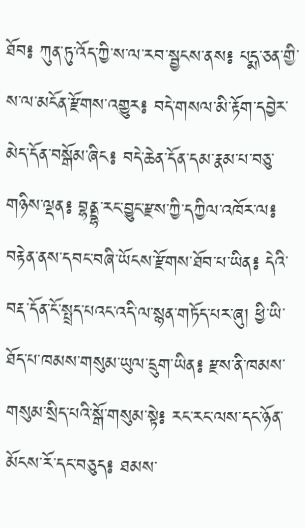ཐོབ༔ ཀུན་ཏུ་འོད་ཀྱི་ས་ལ་རབ་སྦྱངས་ནས༔ པདྨ་ཅན་གྱི་ས་ལ་མངོན་རྫོགས་འགྱུར༔ བདེ་གསལ་མི་རྟོག་དབྱེར་མེད་དོན་བསྒོམ་ཞིང༔ བདེ་ཆེན་དོན་དམ་རྣམ་པ་བཅུ་གཉིས་ལྡན༔ བྷནྡྷ་རང་བྱུང་རྫས་ཀྱི་དཀྱིལ་འཁོར་ལ༔ བརྟེན་ནས་དབང་བཞི་ཡོངས་རྫོགས་ཐོབ་པ་ཡིན༔ དེའི་བརྡ་དོན་ངོ་སྤྲད་པའང་འདི་ལ་སྙན་གཏོད་པར་ཞུ། ཕྱི་ཡི་ཐོད་པ་ཁམས་གསུམ་ཡུལ་དྲུག་ཡིན༔ རྫས་ནི་ཁམས་གསུམ་སྲིད་པའི་སྒོ་གསུམ་སྟེ༔ རང་རང་ལས་དང་ཉོན་མོངས་རོ་དང་བཅུད༔ ཐམས་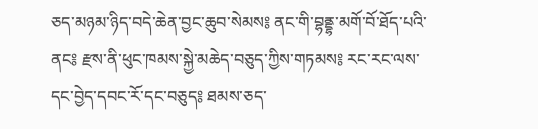ཅད་མཉམ་ཉིད་བདེ་ཆེན་བྱང་ཆུབ་སེམས༔ ནང་གི་བྷནྡྷ་མགོ་བོ་ཐོད་པའི་ནང༔ རྫས་ནི་ཕུང་ཁམས་སྐྱེ་མཆེད་བཅུད་ཀྱིས་གཏམས༔ རང་རང་ལས་དང་བྱེད་དབང་རོ་དང་བཅུད༔ ཐམས་ཅད་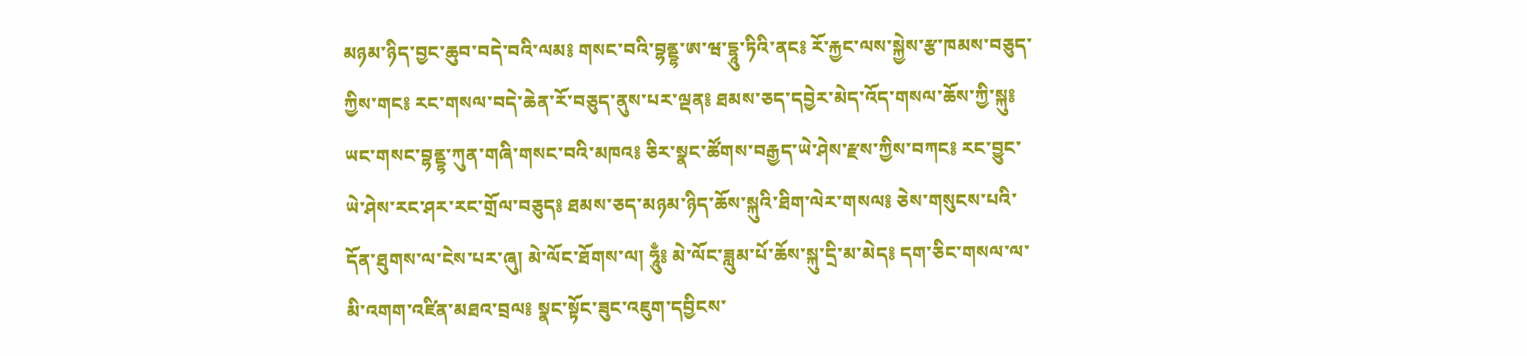མཉམ་ཉིད་བྱང་ཆུབ་བདེ་བའི་ལམ༔ གསང་བའི་བྷནྡྷ་ཨ་ཝ་དྷཱུ་ཏིའི་ནང༔ རོ་རྐྱང་ལས་སྐྱེས་རྩ་ཁམས་བཅུད་ཀྱིས་གང༔ རང་གསལ་བདེ་ཆེན་རོ་བཅུད་ནུས་པར་ལྡན༔ ཐམས་ཅད་དབྱེར་མེད་འོད་གསལ་ཆོས་ཀྱི་སྐུ༔ ཡང་གསང་བྷནྡྷ་ཀུན་གཞི་གསང་བའི་མཁའ༔ ཅིར་སྣང་ཚོགས་བརྒྱད་ཡེ་ཤེས་རྫས་ཀྱིས་བཀང༔ རང་བྱུང་ཡེ་ཤེས་རང་ཤར་རང་གྲོལ་བཅུད༔ ཐམས་ཅད་མཉམ་ཉིད་ཆོས་སྐུའི་ཐིག་ལེར་གསལ༔ ཅེས་གསུངས་པའི་དོན་ཐུགས་ལ་ངེས་པར་ཞུ། མེ་ལོང་ཐོགས་ལ། ཧཱུྃ༔ མེ་ལོང་ཟླུམ་པོ་ཆོས་སྐུ་དྲི་མ་མེད༔ དག་ཅིང་གསལ་ལ་མི་འགག་འཛིན་མཐའ་བྲལ༔ སྣང་སྟོང་ཟུང་འཇུག་དབྱིངས་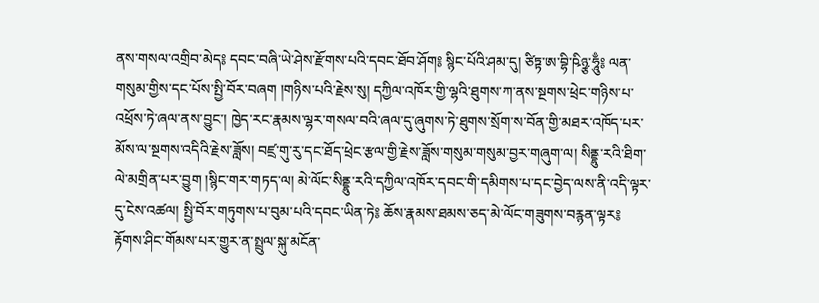ནས་གསལ་འགྲིབ་མེད༔ དབང་བཞི་ཡེ་ཤེས་རྫོགས་པའི་དབང་ཐོབ་ཤོག༔ སྙིང་པོའི་ཤམ་དུ། ཙིཏྟ་ཨ་བྷི་ཥིཉྩ་ཧཱུྃ༔ ལན་གསུམ་གྱིས་དང་པོས་སྤྱི་བོར་བཞག །གཉིས་པའི་རྗེས་སུ། དཀྱིལ་འཁོར་གྱི་ལྷའི་ཐུགས་ཀ་ནས་སྔགས་ཕྲེང་གཉིས་པ་འཕྲོས་ཏེ་ཞལ་ནས་བྱུང་། ཁྱེད་རང་རྣམས་ལྷར་གསལ་བའི་ཞལ་དུ་ཞུགས་ཏེ་ཐུགས་སྲོག་ས་བོན་གྱི་མཐར་འཁོད་པར་མོས་ལ་སྔགས་འདིའི་རྗེས་ཟློས། བཛྲ་གུ་རུ་དང་ཐོད་ཕྲེང་རྩལ་གྱི་རྗེས་ཟློས་གསུམ་གསུམ་བྱར་གཞུག་ལ། སིནྡྷུ་རའི་ཐིག་ལེ་མགྲིན་པར་བྱུག །སྙིང་གར་གཏད་ལ། མེ་ལོང་སིནྡྷུ་རའི་དཀྱིལ་འཁོར་དབང་གི་དམིགས་པ་དང་བྱེད་ལས་ནི་འདི་ལྟར་དུ་ངེས་འཚལ། སྤྱི་བོར་གཏུགས་པ་བུམ་པའི་དབང་ཡིན་ཏེ༔ ཆོས་རྣམས་ཐམས་ཅད་མེ་ལོང་གཟུགས་བརྙན་ལྟར༔ རྟོགས་ཤིང་གོམས་པར་གྱུར་ན་སྤྲུལ་སྐུ་མངོན་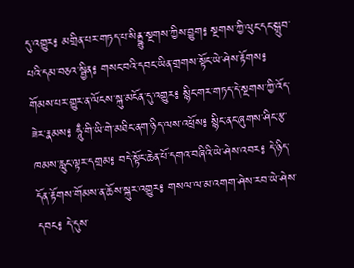དུ་འགྱུར༔ མགྲིན་པར་གཏད་པ་སིནྡྷུ་སྔགས་ཀྱིས་བྱུག༔ སྔགས་ཀྱི་ལུང་དང་སྒྲུབ་པའི་དམ་བཅའ་སྦྱིན༔ གསང་བའི་དབང་ཡིན་གྲགས་སྟོང་ཡེ་ཤེས་རྟོགས༔ གོམས་པར་གྱུར་ན་ལོངས་སྐུ་མངོན་དུ་འགྱུར༔ སྙིང་གར་གཏད་དེ་སྔགས་ཀྱི་འོད་ཟེར་རྣམས༔ ཧཱུྃ་གི་ཡི་གེ་མཐིང་ནག་ཉིད་ལས་འཕྲོས༔ སྙིང་ནང་ཞུགས་ཤིང་རྩ་ཁམས་རླུང་ལྟར་དགྲམ༔ བདེ་སྟོང་ཆེན་པོ་དགའ་བཞིའི་ཡེ་ཤེས་འབར༔ དེ་ཉིད་དོན་རྟོགས་གོམས་ན་ཆོས་སྐུར་འགྱུར༔ གསལ་ལ་མ་འགག་ཤེས་རབ་ཡེ་ཤེས་དབང༔ དེ་དུས་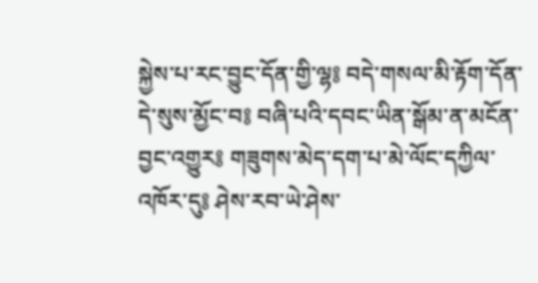སྐྱེས་པ་རང་བྱུང་དོན་གྱི་ལྷ༔ བདེ་གསལ་མི་རྟོག་དོན་དེ་སུས་མྱོང་བ༔ བཞི་པའི་དབང་ཡིན་སྒོམ་ན་མངོན་བྱང་འགྱུར༔ གཟུགས་མེད་དག་པ་མེ་ལོང་དཀྱིལ་འཁོར་དུ༔ ཤེས་རབ་ཡེ་ཤེས་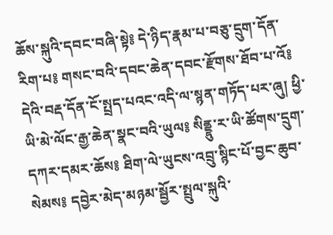ཆོས་སྐུའི་དབང་བཞི་སྟེ༔ དེ་ཉིད་རྣམ་པ་བཅུ་དྲུག་དོན་རིག་པ༔ གསང་བའི་དབང་ཆེན་དབང་རྫོགས་ཐོབ་པ་འོ༔ དེའི་བརྡ་དོན་ངོ་སྤྲད་པའང་འདི་ལ་སྙན་གཏོད་པར་ཞུ། ཕྱི་ཡི་མེ་ལོང་རྒྱ་ཆེན་སྣང་བའི་ཡུལ༔ སིནྡྷུ་ར་ཡི་ཚོགས་དྲུག་དཀར་དམར་ཆོས༔ ཐིག་ལེ་ཡུངས་འབྲུ་སྙིང་པོ་བྱང་ཆུབ་སེམས༔ དབྱེར་མེད་མཉམ་སྦྱོར་སྤྲུལ་སྐུའི་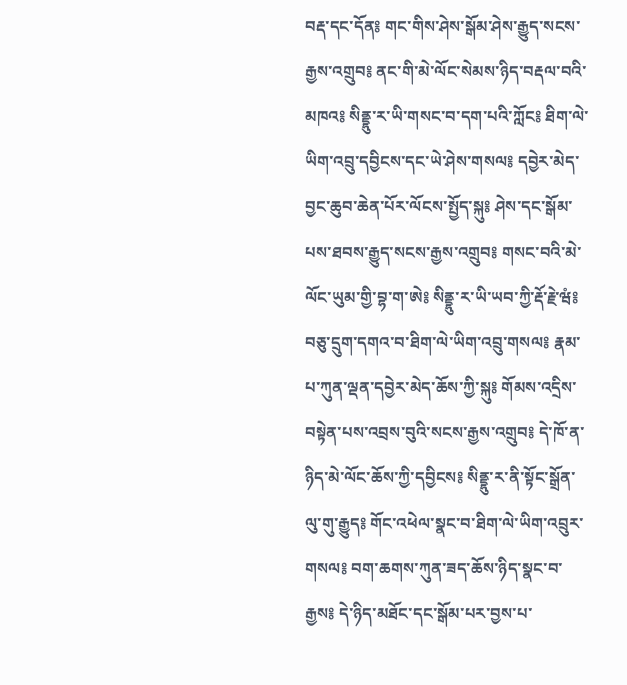བརྡ་དང་དོན༔ གང་གིས་ཤེས་སྒོམ་ཤེས་རྒྱུད་སངས་རྒྱས་འགྲུབ༔ ནང་གི་མེ་ལོང་སེམས་ཉིད་བརྡལ་བའི་མཁའ༔ སིནྡྷུ་ར་ཡི་གསང་བ་དག་པའི་ཀློང༔ ཐིག་ལེ་ཡིག་འབྲུ་དབྱིངས་དང་ཡེ་ཤེས་གསལ༔ དབྱེར་མེད་བྱང་ཆུབ་ཆེན་པོར་ལོངས་སྤྱོད་སྐུ༔ ཤེས་དང་སྒོམ་པས་ཐབས་རྒྱུད་སངས་རྒྱས་འགྲུབ༔ གསང་བའི་མེ་ལོང་ཡུམ་གྱི་བྷ་ག་ཨེ༔ སིནྡྷུ་ར་ཡི་ཡབ་ཀྱི་རྡོ་རྗེ་ཝཾ༔ བཅུ་དྲུག་དགའ་བ་ཐིག་ལེ་ཡིག་འབྲུ་གསལ༔ རྣམ་པ་ཀུན་ལྡན་དབྱེར་མེད་ཆོས་ཀྱི་སྐུ༔ གོམས་འདྲིས་བསྟེན་པས་འབྲས་བུའི་སངས་རྒྱས་འགྲུབ༔ དེ་ཁོ་ན་ཉིད་མེ་ལོང་ཆོས་ཀྱི་དབྱིངས༔ སིནྡྷུ་ར་ནི་སྟོང་སྒྲོན་ལུ་གུ་རྒྱུད༔ གོང་འཕེལ་སྣང་བ་ཐིག་ལེ་ཡིག་འབྲུར་གསལ༔ བག་ཆགས་ཀུན་ཟད་ཆོས་ཉིད་སྣང་བ་རྒྱས༔ དེ་ཉིད་མཐོང་དང་སྒོམ་པར་བྱས་པ་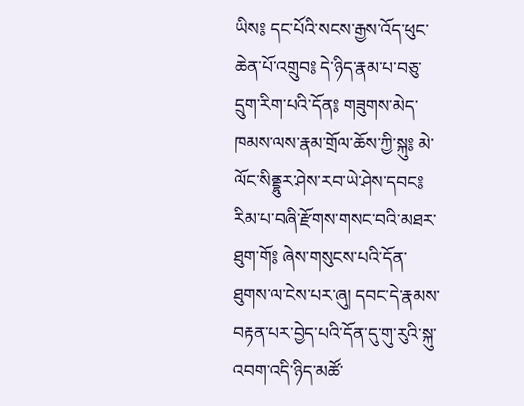ཡིས༔ དང་པོའི་སངས་རྒྱས་འོད་ཕུང་ཆེན་པོ་འགྲུབ༔ དེ་ཉིད་རྣམ་པ་བཅུ་དྲུག་རིག་པའི་དོན༔ གཟུགས་མེད་ཁམས་ལས་རྣམ་གྲོལ་ཆོས་ཀྱི་སྐུ༔ མེ་ལོང་སིནྡྷུར་ཤེས་རབ་ཡེ་ཤེས་དབང༔ རིམ་པ་བཞི་རྫོགས་གསང་བའི་མཐར་ཐུག་གོ༔ ཞེས་གསུངས་པའི་དོན་ཐུགས་ལ་ངེས་པར་ཞུ། དབང་དེ་རྣམས་བརྟན་པར་བྱེད་པའི་དོན་དུ་གུ་རུའི་སྐུ་འབག་འདི་ཉིད་མཚོ་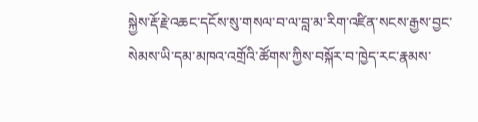སྐྱེས་རྡོ་རྗེ་འཆང་དངོས་སུ་གསལ་བ་ལ་བླ་མ་རིག་འཛིན་སངས་རྒྱས་བྱང་སེམས་ཡི་དམ་མཁའ་འགྲོའི་ཚོགས་ཀྱིས་བསྐོར་བ་ཁྱེད་རང་རྣམས་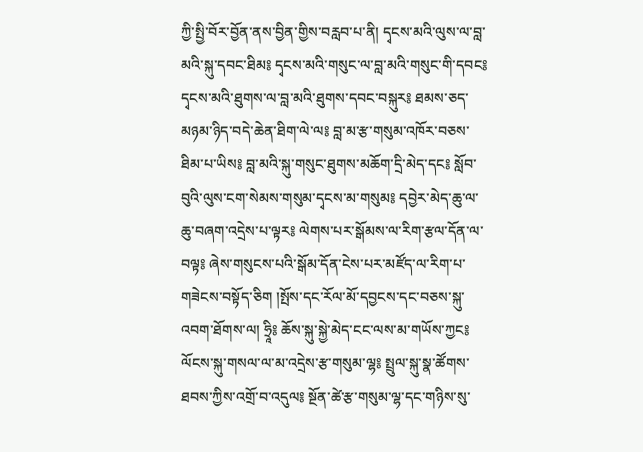ཀྱི་སྤྱི་བོར་བྱོན་ནས་བྱིན་གྱིས་བརླབ་པ་ནི། དྭངས་མའི་ལུས་ལ་བླ་མའི་སྐུ་དབང་ཐིམ༔ དྭངས་མའི་གསུང་ལ་བླ་མའི་གསུང་གི་དབང༔ དྭངས་མའི་ཐུགས་ལ་བླ་མའི་ཐུགས་དབང་བསྐུར༔ ཐམས་ཅད་མཉམ་ཉིད་བདེ་ཆེན་ཐིག་ལེ་ལ༔ བླ་མ་རྩ་གསུམ་འཁོར་བཅས་ཐིམ་པ་ཡིས༔ བླ་མའི་སྐུ་གསུང་ཐུགས་མཆོག་དྲི་མེད་དང༔ སློབ་བུའི་ལུས་ངག་སེམས་གསུམ་དྭངས་མ་གསུམ༔ དབྱེར་མེད་ཆུ་ལ་ཆུ་བཞག་འདྲེས་པ་ལྟར༔ ལེགས་པར་སྒོམས་ལ་རིག་རྩལ་དོན་ལ་བལྟ༔ ཞེས་གསུངས་པའི་སྒོམ་དོན་ངེས་པར་མཛོད་ལ་རིག་པ་གཟེངས་བསྟོད་ཅིག །སྤོས་དང་རོལ་མོ་དབྱངས་དང་བཅས་སྐུ་འབག་ཐོགས་ལ། ཧྲཱི༔ ཆོས་སྐུ་སྐྱེ་མེད་ངང་ལས་མ་གཡོས་ཀྱང༔ ལོངས་སྐུ་གསལ་ལ་མ་འདྲེས་རྩ་གསུམ་ལྷ༔ སྤྲུལ་སྐུ་སྣ་ཚོགས་ཐབས་ཀྱིས་འགྲོ་བ་འདུལ༔ སྔོན་ཚེ་རྩ་གསུམ་ལྷ་དང་གཉིས་སུ་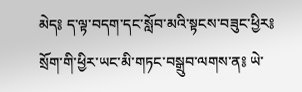མེད༔ ད་ལྟ་བདག་དང་སློབ་མའི་སྟངས་བཟུང་ཕྱིར༔ སྲོག་གི་ཕྱིར་ཡང་མི་གཏང་བསྒྲུབ་ལགས་ན༔ ཡེ་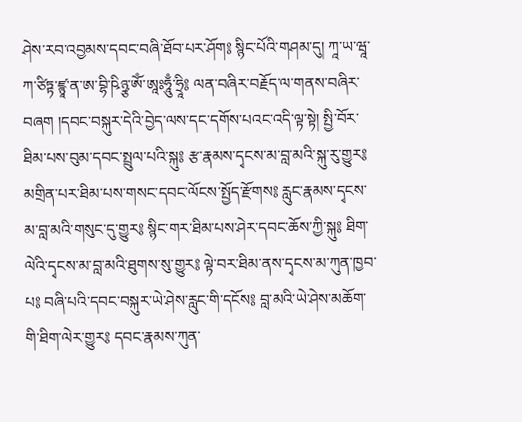ཤེས་རབ་འབྱམས་དབང་བཞི་ཐོབ་པར་ཤོག༔ སྙིང་པོའི་གཤམ་དུ། ཀཱ་ཡ་ཝཱ་ཀ་ཙིཏྟ་ཛྙཱ་ན་ཨ་བྷི་ཥིཉྩ་ཨོཾ་ཨཱཿཧཱུྃ་ཧྲཱི༔ ལན་བཞིར་བརྗོད་ལ་གནས་བཞིར་བཞག །དབང་བསྐུར་དེའི་བྱེད་ལས་དང་དགོས་པའང་འདི་ལྟ་སྟེ། སྤྱི་བོར་ཐིམ་པས་བུམ་དབང་སྤྲུལ་པའི་སྐུ༔ རྩ་རྣམས་དྭངས་མ་བླ་མའི་སྐུ་རུ་གྱུར༔ མགྲིན་པར་ཐིམ་པས་གསང་དབང་ལོངས་སྤྱོད་རྫོགས༔ རླུང་རྣམས་དྭངས་མ་བླ་མའི་གསུང་དུ་གྱུར༔ སྙིང་གར་ཐིམ་པས་ཤེར་དབང་ཆོས་ཀྱི་སྐུ༔ ཐིག་ལེའི་དྭངས་མ་བླ་མའི་ཐུགས་སུ་གྱུར༔ ལྟེ་བར་ཐིམ་ནས་དྭངས་མ་ཀུན་ཁྱབ་པ༔ བཞི་པའི་དབང་བསྐུར་ཡེ་ཤེས་རླུང་གི་དངོས༔ བླ་མའི་ཡེ་ཤེས་མཆོག་གི་ཐིག་ལེར་གྱུར༔ དབང་རྣམས་ཀུན་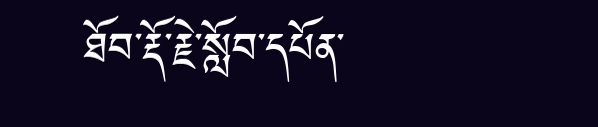ཐོབ་རྡོ་རྗེ་སློབ་དཔོན་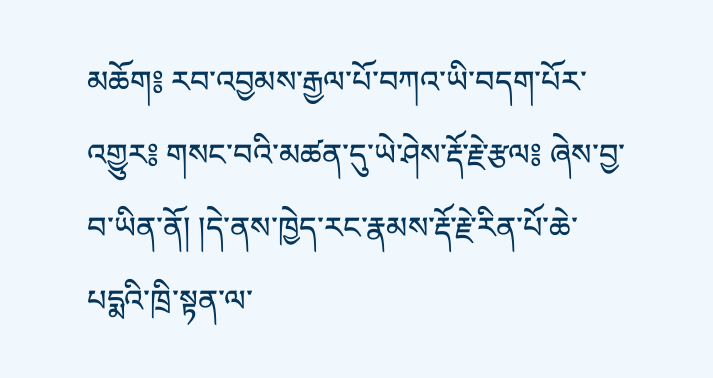མཆོག༔ རབ་འབྱམས་རྒྱལ་པོ་བཀའ་ཡི་བདག་པོར་འགྱུར༔ གསང་བའི་མཚན་དུ་ཡེ་ཤེས་རྡོ་རྗེ་རྩལ༔ ཞེས་བྱ་བ་ཡིན་ནོ། །དེ་ནས་ཁྱེད་རང་རྣམས་རྡོ་རྗེ་རིན་པོ་ཆེ་པདྨའི་ཁྲི་སྟན་ལ་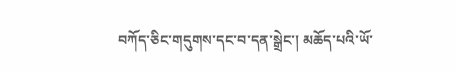བཀོད་ཅིང་གདུགས་དང་བ་དན་སྒྲེང་། མཆོད་པའི་ཡོ་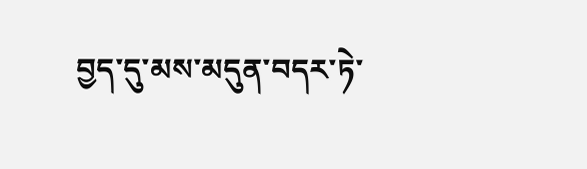བྱད་དུ་མས་མདུན་བདར་ཏེ་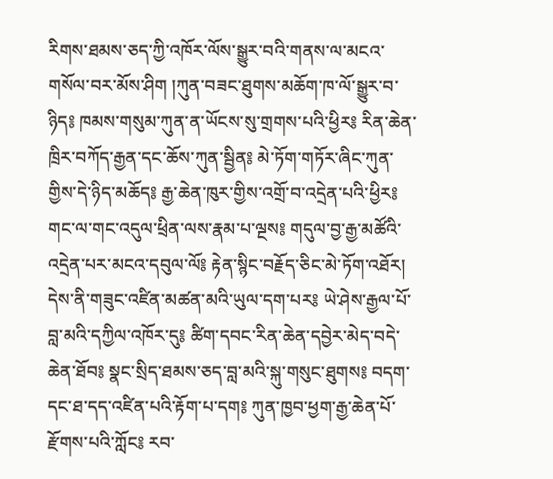རིགས་ཐམས་ཅད་ཀྱི་འཁོར་ལོས་སྒྱུར་བའི་གནས་ལ་མངའ་གསོལ་བར་མོས་ཤིག །ཀུན་བཟང་ཐུགས་མཆོག་ཁ་ལོ་སྒྱུར་བ་ཉིད༔ ཁམས་གསུམ་ཀུན་ན་ཡོངས་སུ་གྲགས་པའི་ཕྱིར༔ རིན་ཆེན་ཁྲིར་བཀོད་རྒྱན་དང་ཆོས་ཀུན་སྦྱིན༔ མེ་ཏོག་གཏོར་ཞིང་ཀུན་གྱིས་དེ་ཉིད་མཆོད༔ རྒྱ་ཆེན་ཁུར་གྱིས་འགྲོ་བ་འདྲེན་པའི་ཕྱིར༔ གང་ལ་གང་འདུལ་ཕྲིན་ལས་རྣམ་པ་ལྔས༔ གདུལ་བྱ་རྒྱ་མཚོའི་འདྲེན་པར་མངའ་དབུལ་ལོ༔ རྟེན་སྙིང་བརྗོད་ཅིང་མེ་ཏོག་འཐོར། དེས་ནི་གཟུང་འཛིན་མཚན་མའི་ཡུལ་དག་པར༔ ཡེ་ཤེས་རྒྱལ་པོ་བླ་མའི་དཀྱིལ་འཁོར་དུ༔ ཚིག་དབང་རིན་ཆེན་དབྱེར་མེད་བདེ་ཆེན་ཐོབ༔ སྣང་སྲིད་ཐམས་ཅད་བླ་མའི་སྐུ་གསུང་ཐུགས༔ བདག་དང་ཐ་དད་འཛིན་པའི་རྟོག་པ་དག༔ ཀུན་ཁྱབ་ཕྱག་རྒྱ་ཆེན་པོ་རྫོགས་པའི་ཀློང༔ རབ་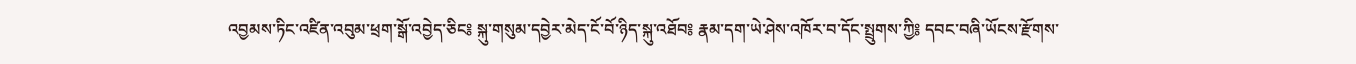འབྱམས་ཏིང་འཛིན་འབུམ་ཕྲག་སྒོ་འབྱེད་ཅིང༔ སྐུ་གསུམ་དབྱེར་མེད་ངོ་བོ་ཉིད་སྐུ་འཐོབ༔ རྣམ་དག་ཡེ་ཤེས་འཁོར་བ་དོང་སྤྲུགས་ཀྱི༔ དབང་བཞི་ཡོངས་རྫོགས་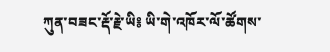ཀུན་བཟང་རྡོ་རྗེ་ཡི༔ ཡི་གེ་འཁོར་ལོ་ཚོགས་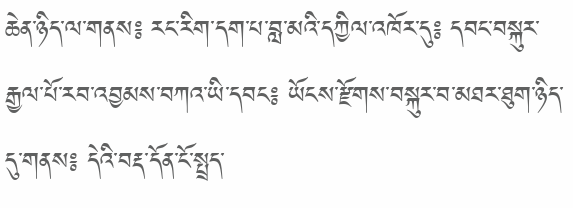ཆེན་ཉིད་ལ་གནས༔ རང་རིག་དག་པ་བླ་མའི་དཀྱིལ་འཁོར་དུ༔ དབང་བསྐུར་རྒྱལ་པོ་རབ་འབྱམས་བཀའ་ཡི་དབང༔ ཡོངས་རྫོགས་བསྐུར་བ་མཐར་ཐུག་ཉིད་དུ་གནས༔ དེའི་བརྡ་དོན་ངོ་སྤྲད་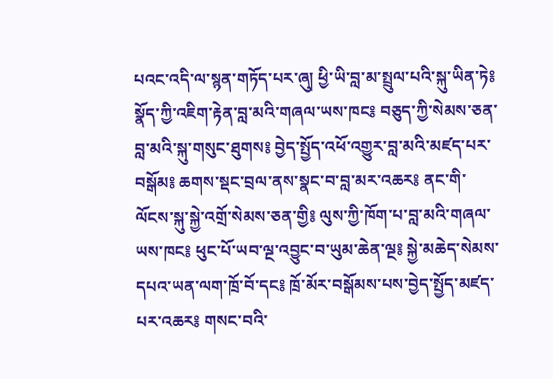པའང་འདི་ལ་སྙན་གཏོད་པར་ཞུ། ཕྱི་ཡི་བླ་མ་སྤྲུལ་པའི་སྐུ་ཡིན་ཏེ༔ སྣོད་ཀྱི་འཇིག་རྟེན་བླ་མའི་གཞལ་ཡས་ཁང༔ བཅུད་ཀྱི་སེམས་ཅན་བླ་མའི་སྐུ་གསུང་ཐུགས༔ བྱེད་སྤྱོད་འཕོ་འགྱུར་བླ་མའི་མཛད་པར་བསྒོམ༔ ཆགས་སྡང་བྲལ་ནས་སྣང་བ་བླ་མར་འཆར༔ ནང་གི་ལོངས་སྐུ་སྐྱེ་འགྲོ་སེམས་ཅན་གྱི༔ ལུས་ཀྱི་ཁོག་པ་བླ་མའི་གཞལ་ཡས་ཁང༔ ཕུང་པོ་ཡབ་ལྔ་འབྱུང་བ་ཡུམ་ཆེན་ལྔ༔ སྐྱེ་མཆེད་སེམས་དཔའ་ཡན་ལག་ཁྲོ་བོ་དང༔ ཁྲོ་མོར་བསྒོམས་པས་བྱེད་སྤྱོད་མཛད་པར་འཆར༔ གསང་བའི་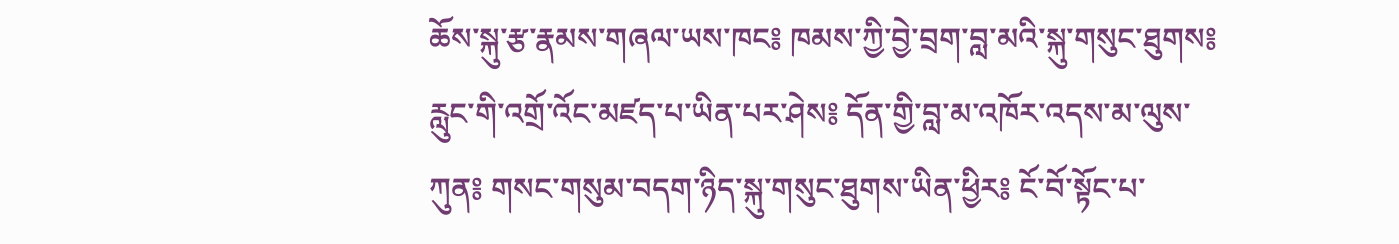ཆོས་སྐུ་རྩ་རྣམས་གཞལ་ཡས་ཁང༔ ཁམས་ཀྱི་བྱེ་བྲག་བླ་མའི་སྐུ་གསུང་ཐུགས༔ རླུང་གི་འགྲོ་འོང་མཛད་པ་ཡིན་པར་ཤེས༔ དོན་གྱི་བླ་མ་འཁོར་འདས་མ་ལུས་ཀུན༔ གསང་གསུམ་བདག་ཉིད་སྐུ་གསུང་ཐུགས་ཡིན་ཕྱིར༔ ངོ་བོ་སྟོང་པ་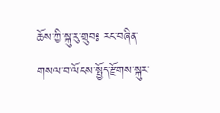ཆོས་ཀྱི་སྐུ་རུ་གྲུབ༔ རང་བཞིན་གསལ་བ་ལོངས་སྤྱོད་རྫོགས་སྐུར་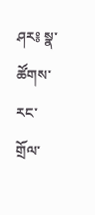ཤར༔ སྣ་ཚོགས་རང་གྲོལ་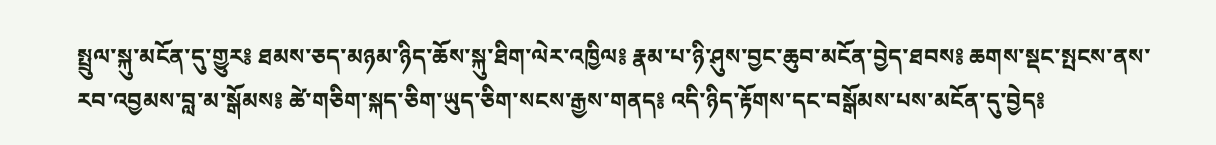སྤྲུལ་སྐུ་མངོན་དུ་གྱུར༔ ཐམས་ཅད་མཉམ་ཉིད་ཆོས་སྐུ་ཐིག་ལེར་འཁྱིལ༔ རྣམ་པ་ཉི་ཤུས་བྱང་ཆུབ་མངོན་བྱེད་ཐབས༔ ཆགས་སྡང་སྤངས་ནས་རབ་འབྱམས་བླ་མ་སྒོམས༔ ཚེ་གཅིག་སྐད་ཅིག་ཡུད་ཅིག་སངས་རྒྱས་གནད༔ འདི་ཉིད་རྟོགས་དང་བསྒོམས་པས་མངོན་དུ་བྱེད༔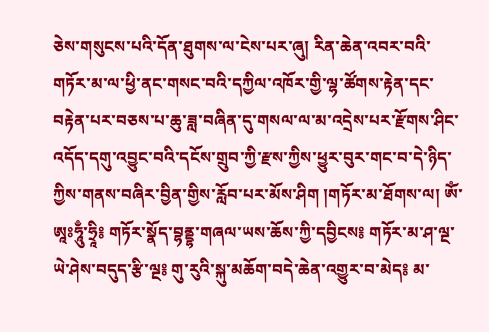ཅེས་གསུངས་པའི་དོན་ཐུགས་ལ་ངེས་པར་ཞུ། རིན་ཆེན་འབར་བའི་གཏོར་མ་ལ་ཕྱི་ནང་གསང་བའི་དཀྱིལ་འཁོར་གྱི་ལྷ་ཚོགས་རྟེན་དང་བརྟེན་པར་བཅས་པ་ཆུ་ཟླ་བཞིན་དུ་གསལ་ལ་མ་འདྲེས་པར་རྫོགས་ཤིང་འདོད་དགུ་འབྱུང་བའི་དངོས་གྲུབ་ཀྱི་རྫས་ཀྱིས་ཕྱུར་བུར་གང་བ་དེ་ཉིད་ཀྱིས་གནས་བཞིར་བྱིན་གྱིས་རློབ་པར་མོས་ཤིག །གཏོར་མ་ཐོགས་ལ། ཨོཾ་ཨཱཿཧཱུྃ་ཧྲཱི༔ གཏོར་སྣོད་བྷནྡྷ་གཞལ་ཡས་ཆོས་ཀྱི་དབྱིངས༔ གཏོར་མ་ཤ་ལྔ་ཡེ་ཤེས་བདུད་རྩི་ལྔ༔ གུ་རུའི་སྐུ་མཆོག་བདེ་ཆེན་འགྱུར་བ་མེད༔ མ་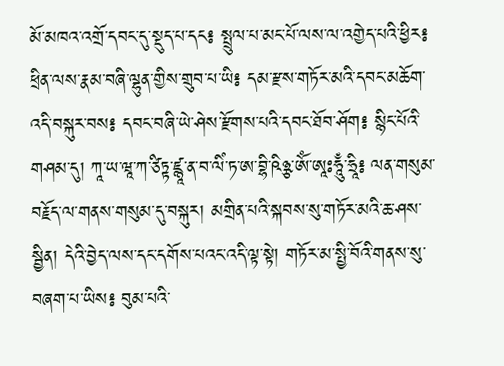མོ་མཁའ་འགྲོ་དབང་དུ་སྡུད་པ་དང༔ སྤྲུལ་པ་མང་པོ་ལས་ལ་འགྱེད་པའི་ཕྱིར༔ ཕྲིན་ལས་རྣམ་བཞི་ལྷུན་གྱིས་གྲུབ་པ་ཡི༔ དམ་རྫས་གཏོར་མའི་དབང་མཆོག་འདི་བསྐུར་བས༔ དབང་བཞི་ཡེ་ཤེས་རྫོགས་པའི་དབང་ཐོབ་ཤོག༔ སྙིང་པོའི་གཤམ་དུ། ཀཱ་ཡ་ཝཱ་ཀ་ཙིཏྟ་ཛྙཱ་ན་བ་ལིཾ་ཏ་ཨ་བྷི་ཥིཉྩ་ཨོཾ་ཨཱཿཧཱུྃ་ཧྲཱི༔ ལན་གསུམ་བརྗོད་ལ་གནས་གསུམ་དུ་བསྐུར། མགྲིན་པའི་སྐབས་སུ་གཏོར་མའི་ཆ་ཤས་སྦྱིན། དེའི་བྱེད་ལས་དང་དགོས་པའང་འདི་ལྟ་སྟེ། གཏོར་མ་སྤྱི་བོའི་གནས་སུ་བཞག་པ་ཡིས༔ བུམ་པའི་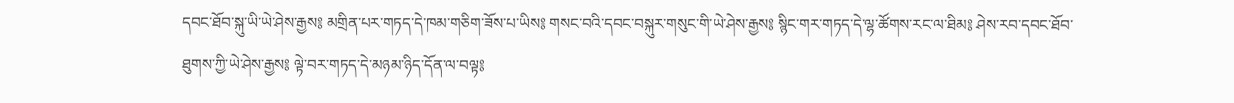དབང་ཐོབ་སྐུ་ཡི་ཡེ་ཤེས་རྒྱས༔ མགྲིན་པར་གཏད་དེ་ཁམ་གཅིག་ཟོས་པ་ཡིས༔ གསང་བའི་དབང་བསྐུར་གསུང་གི་ཡེ་ཤེས་རྒྱས༔ སྙིང་གར་གཏད་དེ་ལྷ་ཚོགས་རང་ལ་ཐིམ༔ ཤེས་རབ་དབང་ཐོབ་ཐུགས་ཀྱི་ཡེ་ཤེས་རྒྱས༔ ལྟེ་བར་གཏད་དེ་མཉམ་ཉིད་དོན་ལ་བལྟ༔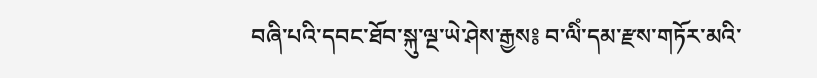བཞི་པའི་དབང་ཐོབ་སྐུ་ལྔ་ཡེ་ཤེས་རྒྱས༔ བ་ལིཾ་དམ་རྫས་གཏོར་མའི་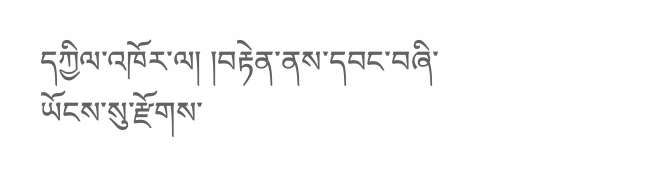དཀྱིལ་འཁོར་ལ། །བརྟེན་ནས་དབང་བཞི་ཡོངས་སུ་རྫོགས་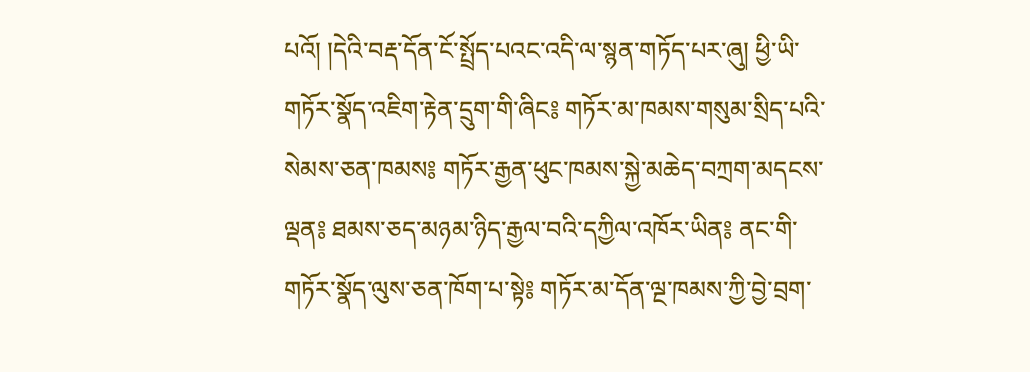པའོ། །དེའི་བརྡ་དོན་ངོ་སྤྲོད་པའང་འདི་ལ་སྙན་གཏོད་པར་ཞུ། ཕྱི་ཡི་གཏོར་སྣོད་འཇིག་རྟེན་དྲུག་གི་ཞིང༔ གཏོར་མ་ཁམས་གསུམ་སྲིད་པའི་སེམས་ཅན་ཁམས༔ གཏོར་རྒྱན་ཕུང་ཁམས་སྐྱེ་མཆེད་བཀྲག་མདངས་ལྡན༔ ཐམས་ཅད་མཉམ་ཉིད་རྒྱལ་བའི་དཀྱིལ་འཁོར་ཡིན༔ ནང་གི་གཏོར་སྣོད་ལུས་ཅན་ཁོག་པ་སྟེ༔ གཏོར་མ་དོན་ལྔ་ཁམས་ཀྱི་བྱེ་བྲག་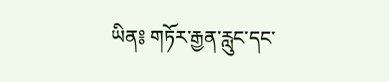ཡིན༔ གཏོར་རྒྱན་རླུང་དང་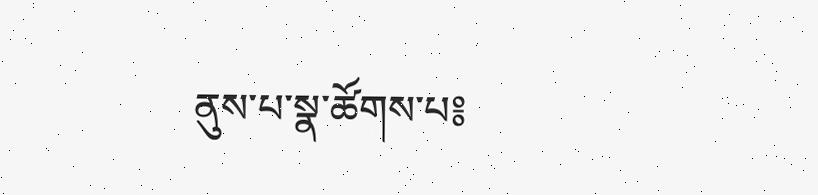ནུས་པ་སྣ་ཚོགས་པ༔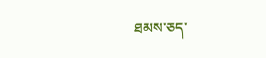ཐམས་ཅད་